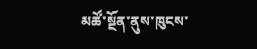མཚོ་སྔོན་ནུས་ཁུངས་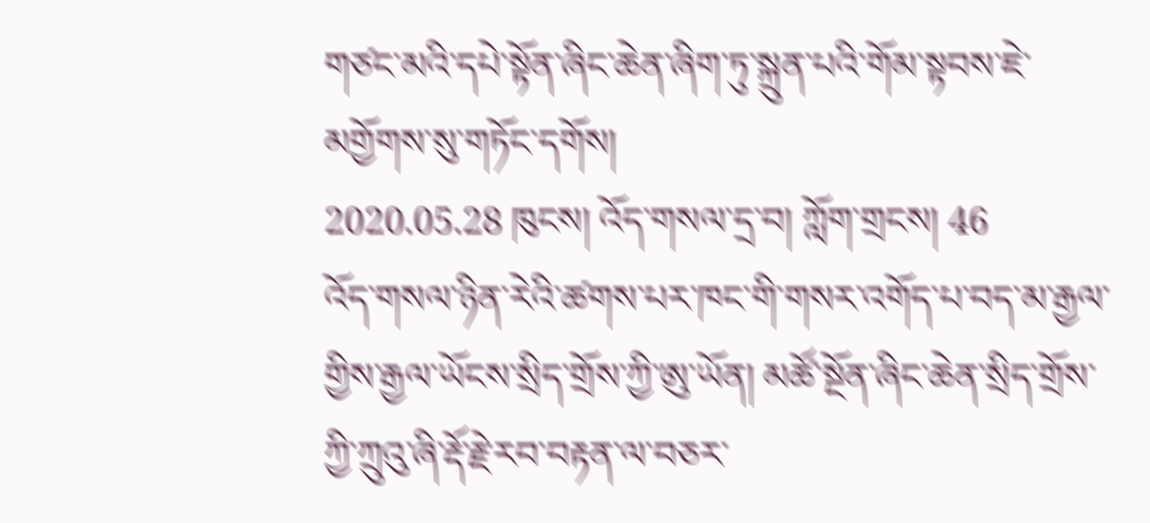གཙང་མའི་དཔེ་སྟོན་ཞིང་ཆེན་ཞིག་ཏུ་སྐྲུན་པའི་གོམ་སྟབས་ཇེ་མགྱོགས་སུ་གཏོང་དགོས།
2020.05.28 ཁུངས། འོད་གསལ་དྲ་བ། ཀློག་གྲངས། 46
འོད་གསལ་ཉིན་རེའི་ཚགས་པར་ཁང་གི་གསར་འགོད་པ་བད་མ་རྒྱལ་གྱིས་རྒྱལ་ཡོངས་སྲིད་གྲོས་ཀྱི་ཨུ་ཡོན། མཚོ་སྔོན་ཞིང་ཆེན་སྲིད་གྲོས་ཀྱི་ཀྲུའུ་ཞི་རྡོ་རྗེ་རབ་བརྟན་ལ་བཅར་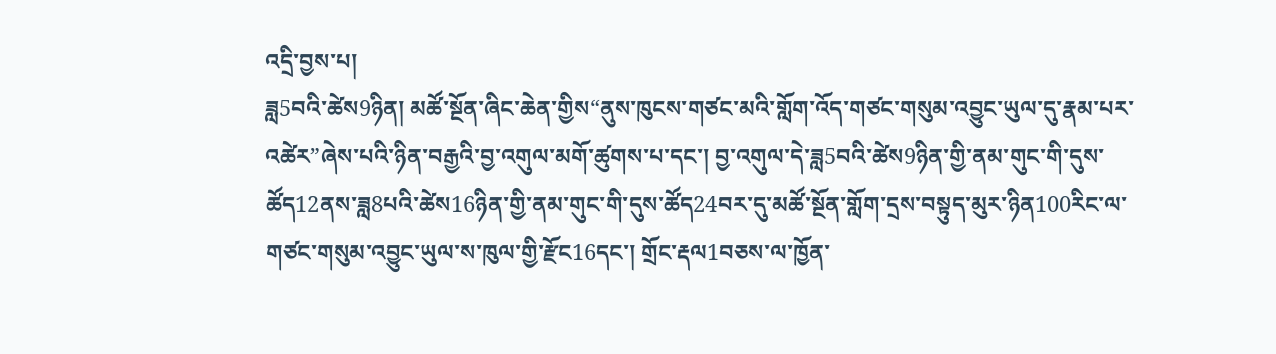འདྲི་བྱས་པ།
ཟླ5བའི་ཚེས9ཉིན། མཚོ་སྔོན་ཞིང་ཆེན་གྱིས“ནུས་ཁུངས་གཙང་མའི་གློག་འོད་གཙང་གསུམ་འབྱུང་ཡུལ་དུ་རྣམ་པར་འཚེར”ཞེས་པའི་ཉིན་བརྒྱའི་བྱ་འགུལ་མགོ་ཚུགས་པ་དང་། བྱ་འགུལ་དེ་ཟླ5བའི་ཚེས9ཉིན་གྱི་ནམ་གུང་གི་དུས་ཚོད12ནས་ཟླ8པའི་ཚེས16ཉིན་གྱི་ནམ་གུང་གི་དུས་ཚོད24བར་དུ་མཚོ་སྔོན་གློག་དྲས་བསྟུད་མུར་ཉིན100རིང་ལ་གཙང་གསུམ་འབྱུང་ཡུལ་ས་ཁུལ་གྱི་རྫོང16དང་། གྲོང་རྡལ1བཅས་ལ་ཁྱོན་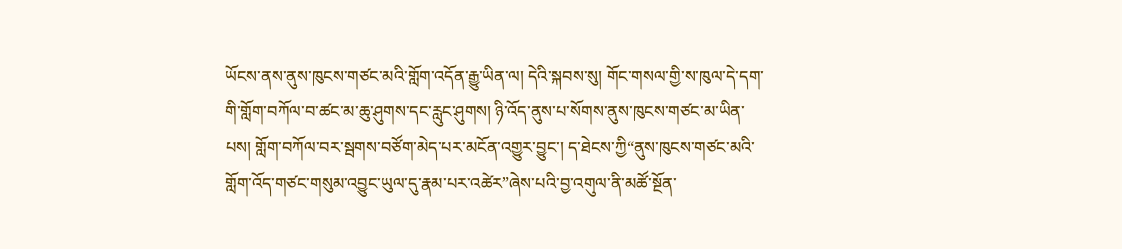ཡོངས་ནས་ནུས་ཁུངས་གཙང་མའི་གློག་འདོན་རྒྱུ་ཡིན་ལ། དེའི་སྐབས་སུ། གོང་གསལ་གྱི་ས་ཁུལ་དེ་དག་གི་གློག་བཀོལ་བ་ཚང་མ་ཆུ་ཤུགས་དང་རླུང་ཤུགས། ཉི་འོད་ནུས་པ་སོགས་ནུས་ཁུངས་གཙང་མ་ཡིན་པས། གློག་བཀོལ་བར་སྦགས་བཙོག་མེད་པར་མངོན་འགྱུར་བྱུང་། ད་ཐེངས་ཀྱི“ནུས་ཁུངས་གཙང་མའི་གློག་འོད་གཙང་གསུམ་འབྱུང་ཡུལ་དུ་རྣམ་པར་འཚེར”ཞེས་པའི་བྱ་འགུལ་ནི་མཚོ་སྔོན་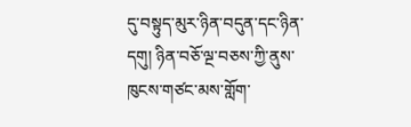དུ་བསྟུད་མུར་ཉིན་བདུན་དང་ཉིན་དགུ། ཉིན་བཅོ་ལྔ་བཅས་ཀྱི་ནུས་ཁུངས་གཙང་མས་གློག་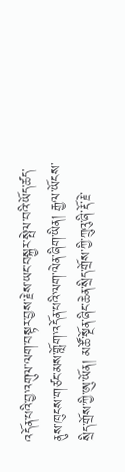འདོན་པའི་བྱ་འགུལ་ལག་བསྟར་བྱས་རྗེས་ཡང་བསྐྱར་སྤེལ་བའི་ཡོད་ཚད་ནུས་ཁུངས་གཙང་མས་གློག་འདོན་པའི་ལག་ལེན་ཞིག་ཡིན། རྒྱལ་ཡོངས་སྲིད་གྲོས་ཀྱི་ཨུ་ཡོན། མཚོ་སྔོན་ཞིང་ཆེན་སྲིད་གྲོས་ཀྱི་ཀྲུའུ་ཞི་རྡོ་རྗེ་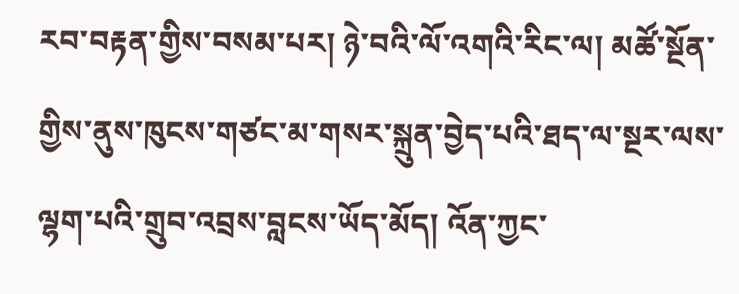རབ་བརྟན་གྱིས་བསམ་པར། ཉེ་བའི་ལོ་འགའི་རིང་ལ། མཚོ་སྔོན་གྱིས་ནུས་ཁུངས་གཙང་མ་གསར་སྐྲུན་བྱེད་པའི་ཐད་ལ་སྔར་ལས་ལྷག་པའི་གྲུབ་འབྲས་བླངས་ཡོད་མོད། འོན་ཀྱང་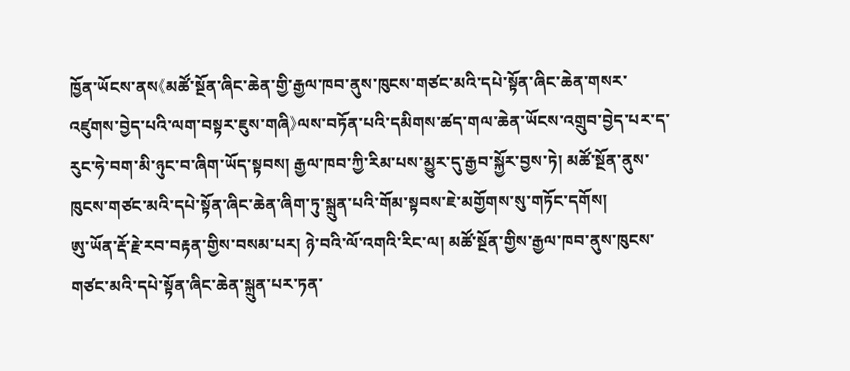ཁྱོན་ཡོངས་ནས《མཚོ་སྔོན་ཞིང་ཆེན་གྱི་རྒྱལ་ཁབ་ནུས་ཁུངས་གཙང་མའི་དཔེ་སྟོན་ཞིང་ཆེན་གསར་འཛུགས་བྱེད་པའི་ལག་བསྟར་ཇུས་གཞི》ལས་བཏོན་པའི་དམིགས་ཚད་གལ་ཆེན་ཡོངས་འགྲུབ་བྱེད་པར་ད་རུང་ཧེ་བག་མི་ཉུང་བ་ཞིག་ཡོད་སྟབས། རྒྱལ་ཁབ་ཀྱི་རིམ་པས་མྱུར་དུ་རྒྱབ་སྐྱོར་བྱས་ཏེ། མཚོ་སྔོན་ནུས་ཁུངས་གཙང་མའི་དཔེ་སྟོན་ཞིང་ཆེན་ཞིག་ཏུ་སྐྲུན་པའི་གོམ་སྟབས་ཇེ་མགྱོགས་སུ་གཏོང་དགོས།
ཨུ་ཡོན་རྡོ་རྗེ་རབ་བརྟན་གྱིས་བསམ་པར། ཉེ་བའི་ལོ་འགའི་རིང་ལ། མཚོ་སྔོན་གྱིས་རྒྱལ་ཁབ་ནུས་ཁུངས་གཙང་མའི་དཔེ་སྟོན་ཞིང་ཆེན་སྐྲུན་པར་ཏན་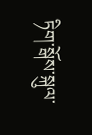ཏིག་སྒོས་སྐུལ་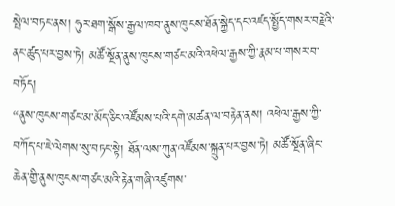སྤེལ་བཏང་ནས། ཧུར་ཐག་སྒོས་རྒྱལ་ཁབ་ནུས་ཁུངས་ཐོན་སྐྱེད་དང་འཛད་སྤྱོད་གསར་བརྗེའི་ནང་ཚུད་པར་བྱས་ཏེ། མཚོ་སྔོན་ནུས་ཁུངས་གཙང་མའི་འཕེལ་རྒྱས་ཀྱི་རྣམ་པ་གསར་བ་བཏོད།
“ནུས་ཁུངས་གཙང་མ་མོད་ཅིང་འཛོམས་པའི་དགེ་མཚན་ལ་བརྟེན་ནས། འཕེལ་རྒྱས་ཀྱི་བཀོད་པ་ཇེ་ལེགས་སུ་བཏང་སྟེ། ཐོན་ལས་ཀུན་འཛོམས་སྐྲུན་པར་བྱས་ཏེ། མཚོ་སྔོན་ཞིང་ཆེན་གྱི་ནུས་ཁུངས་གཙང་མའི་རྟེན་གཞི་འཛུགས་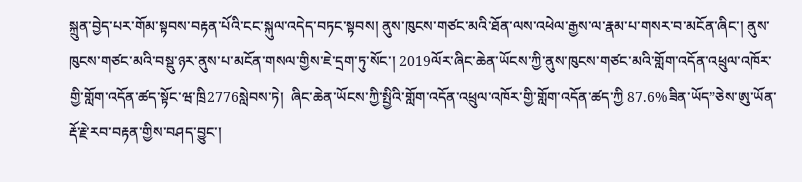སྐྲུན་བྱེད་པར་གོམ་སྟབས་བརྟན་པོའི་ངང་སྐུལ་འདེད་བཏང་སྟབས། ནུས་ཁུངས་གཙང་མའི་ཐོན་ལས་འཕེལ་རྒྱས་ལ་རྣམ་པ་གསར་བ་མངོན་ཞིང་། ནུས་ཁུངས་གཙང་མའི་བསྡུ་ཉར་ནུས་པ་མངོན་གསལ་གྱིས་ཇེ་དྲག་ཏུ་སོང་། 2019ལོར་ཞིང་ཆེན་ཡོངས་ཀྱི་ནུས་ཁུངས་གཙང་མའི་གློག་འདོན་འཕྲུལ་འཁོར་གྱི་གློག་འདོན་ཚད་སྟོང་ཝ་ཁྲི2776སླེབས་ཏེ།  ཞིང་ཆེན་ཡོངས་ཀྱི་སྤྱིའི་གློག་འདོན་འཕྲུལ་འཁོར་གྱི་གློག་འདོན་ཚད་ཀྱི 87.6%ཟིན་ཡོད”ཅེས་ཨུ་ཡོན་རྡོ་རྗེ་རབ་བརྟན་གྱིས་བཤད་བྱུང་།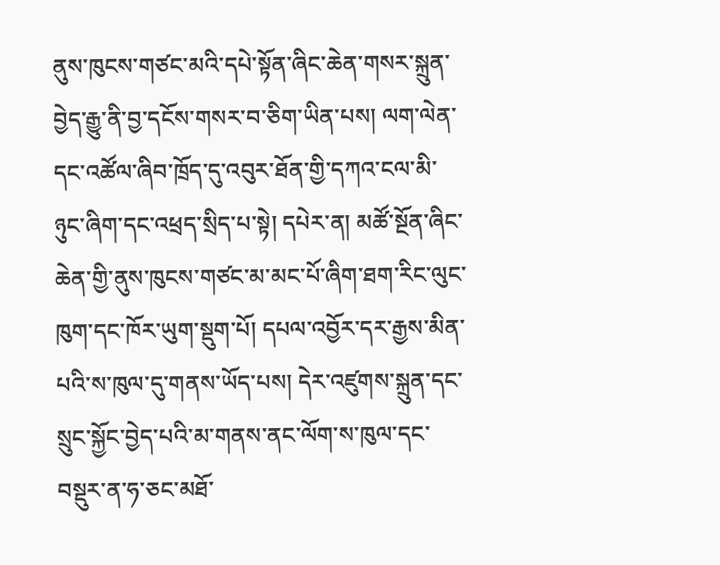ནུས་ཁུངས་གཙང་མའི་དཔེ་སྟོན་ཞིང་ཆེན་གསར་སྐྲུན་བྱེད་རྒྱུ་ནི་བྱ་དངོས་གསར་བ་ཅིག་ཡིན་པས། ལག་ལེན་དང་འཚོལ་ཞིབ་ཁྲོད་དུ་འབུར་ཐོན་གྱི་དཀའ་ངལ་མི་ཉུང་ཞིག་དང་འཕྲད་སྲིད་པ་སྟེ། དཔེར་ན། མཚོ་སྔོན་ཞིང་ཆེན་གྱི་ནུས་ཁུངས་གཙང་མ་མང་པོ་ཞིག་ཐག་རིང་ལུང་ཁུག་དང་ཁོར་ཡུག་སྡུག་པོ། དཔལ་འབྱོར་དར་རྒྱས་མིན་པའི་ས་ཁུལ་དུ་གནས་ཡོད་པས། དེར་འཛུགས་སྐྲུན་དང་སྲུང་སྐྱོང་བྱེད་པའི་མ་གནས་ནང་ལོག་ས་ཁུལ་དང་བསྡུར་ན་ཧ་ཅང་མཐོ་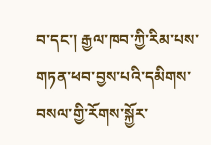བ་དང་། རྒྱལ་ཁབ་ཀྱི་རིམ་པས་གཏན་ཕབ་བྱས་པའི་དམིགས་བསལ་གྱི་རོགས་སྐྱོར་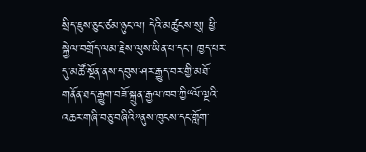སྲིད་ཇུས་ཅུང་ཙམ་ཉུང་ལ། དེའི་མཚུངས་སུ། ཕྱི་སྐྱེལ་བགྲོད་ལམ་རྗེས་ལུས་ཡིན་པ་དང་། ཁྱད་པར་དུ་མཚོ་སྔོན་ནས་དབུས་ཤར་རྒྱུད་བར་གྱི་མཐོ་གནོན་ཐད་རྒྱུག་བཟོ་སྐྲུན་རྒྱལ་ཁབ་ཀྱི“ལོ་ལྔའི་འཆར་གཞི་བཅུ་བཞིའི”ནུས་ཁུངས་དང་གློག་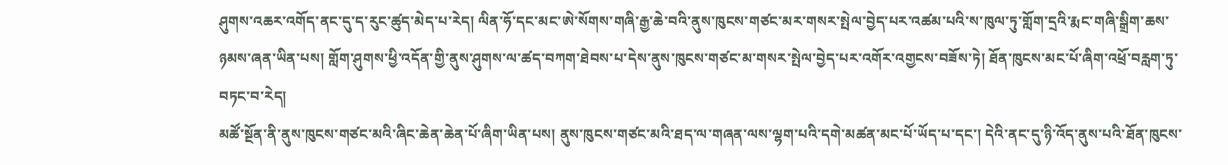ཤུགས་འཆར་འགོད་ནང་དུ་ད་རུང་ཚུད་མེད་པ་རེད། ལིན་ཧོ་དང་མང་ཨེ་སོགས་གཞི་རྒྱ་ཆེ་བའི་ནུས་ཁུངས་གཙང་མར་གསར་སྤེལ་བྱེད་པར་འཚམ་པའི་ས་ཁུལ་ཏུ་གློག་དྲའི་རྨང་གཞི་སྒྲིག་ཆས་ཉམས་ཞན་ཡིན་པས། གློག་ཤུགས་ཕྱི་འདོན་གྱི་ནུས་ཤུགས་ལ་ཚད་བཀག་ཐེབས་པ་དེས་ནུས་ཁུངས་གཙང་མ་གསར་སྤེལ་བྱེད་པར་འགོར་འགྱངས་བཟོས་ཏེ། ཐོན་ཁུངས་མང་པོ་ཞིག་འཕྲོ་བརླག་ཏུ་བཏང་བ་རེད།
མཚོ་སྔོན་ནི་ནུས་ཁུངས་གཙང་མའི་ཞིང་ཆེན་ཆེན་པོ་ཞིག་ཡིན་པས། ནུས་ཁུངས་གཙང་མའི་ཐད་ལ་གཞན་ལས་ལྷག་པའི་དགེ་མཚན་མང་པོ་ཡོད་པ་དང་། དེའི་ནང་དུ་ཉི་འོད་ནུས་པའི་ཐོན་ཁུངས་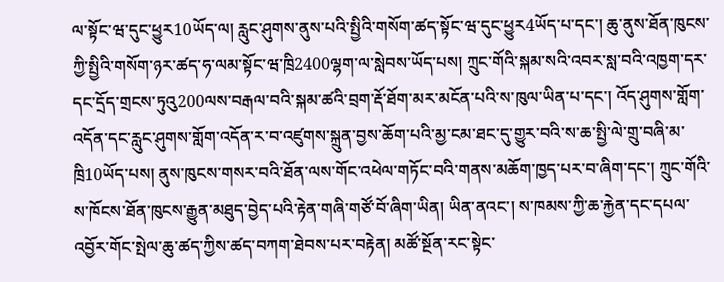ལ་སྟོང་ཝ་དུང་ཕྱུར10ཡོད་ལ། རླུང་ཤུགས་ནུས་པའི་སྤྱིའི་གསོག་ཚད་སྟོང་ཝ་དུང་ཕྱུར4ཡོད་པ་དང་། ཆུ་ནུས་ཐོན་ཁུངས་ཀྱི་སྤྱིའི་གསོག་ཉར་ཚད་ཧ་ལམ་སྟོང་ཝ་ཁྲི2400ལྷག་ལ་སླེབས་ཡོད་པས། ཀྲུང་གོའི་སྐམ་སའི་འབར་སླ་བའི་འཁྱག་དར་དང་དྲོད་གྲངས་ཏུའུ200ལས་བརྒལ་བའི་སྐམ་ཚའི་བྲག་རྡོ་ཐོག་མར་མངོན་པའི་ས་ཁུལ་ཡིན་པ་དང་། འོད་ཤུགས་གློག་འདོན་དང་རླུང་ཤུགས་གློག་འདོན་ར་བ་འཛུགས་སྐྲུན་བྱས་ཆོག་པའི་མྱ་ངམ་ཐང་དུ་གྱུར་བའི་ས་ཆ་སྤྱི་ལེ་གྲུ་བཞི་མ་ཁྲི10ཡོད་པས། ནུས་ཁུངས་གསར་བའི་ཐོན་ལས་གོང་འཕེལ་གཏོང་བའི་གནས་མཆོག་ཁྱད་པར་བ་ཞིག་དང་། ཀྲུང་གོའི་ས་ཁོངས་ཐོན་ཁུངས་རྒྱུན་མཐུད་བྱེད་པའི་རྟེན་གཞི་གཙོ་བོ་ཞིག་ཡིན། ཡིན་ནའང་། ས་ཁམས་ཀྱི་ཆ་རྐྱེན་དང་དཔལ་འབྱོར་གོང་སྤེལ་ཆུ་ཚད་ཀྱིས་ཚད་བཀག་ཐེབས་པར་བརྟེན། མཚོ་སྔོན་རང་སྟེང་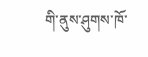གི་ནུས་ཤུགས་ཁོ་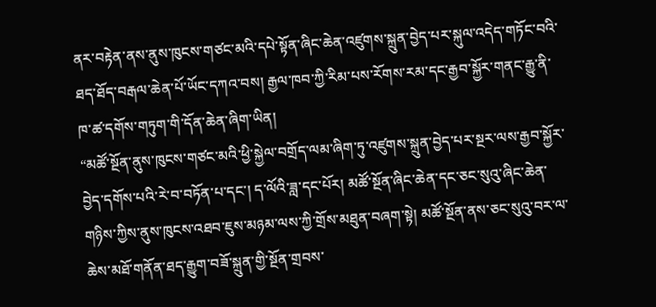ནར་བརྟེན་ནས་ནུས་ཁུངས་གཙང་མའི་དཔེ་སྟོན་ཞིང་ཆེན་འཛུགས་སྐྲུན་བྱེད་པར་སྐུལ་འདེད་གཏོང་བའི་ཐད་ཐོད་བརྒལ་ཆེན་པོ་ཡོང་དཀའ་བས། རྒྱལ་ཁབ་ཀྱི་རིམ་པས་རོགས་རམ་དང་རྒྱབ་སྐྱོར་གནང་རྒྱུ་ནི་ཁ་ཚ་དགོས་གཏུག་གི་དོན་ཆེན་ཞིག་ཡིན།
“མཚོ་སྔོན་ནུས་ཁུངས་གཙང་མའི་ཕྱི་སྐྱེལ་བགྲོད་ལམ་ཞིག་ཏུ་འཛུགས་སྐྲུན་བྱེད་པར་སྔར་ལས་རྒྱབ་སྐྱོར་བྱེད་དགོས་པའི་རེ་བ་བཏོན་པ་དང་། ད་ལོའི་ཟླ་དང་པོར། མཚོ་སྔོན་ཞིང་ཆེན་དང་ཅང་སུའུ་ཞིང་ཆེན་གཉིས་ཀྱིས་ནུས་ཁུངས་འཐབ་ཇུས་མཉམ་ལས་ཀྱི་གྲོས་མཐུན་བཞག་སྟེ། མཚོ་སྔོན་ནས་ཅང་སུའུ་བར་ལ་ཆེས་མཐོ་གནོན་ཐད་རྒྱུག་བཟོ་སྐྲུན་གྱི་སྔོན་གྲབས་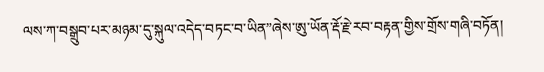ལས་ཀ་བསྒྲུབ་པར་མཉམ་དུ་སྐུལ་འདེད་བཏང་བ་ཡིན”ཞེས་ཨུ་ཡོན་རྡོ་རྗེ་རབ་བརྟན་གྱིས་གྲོས་གཞི་བཏོན།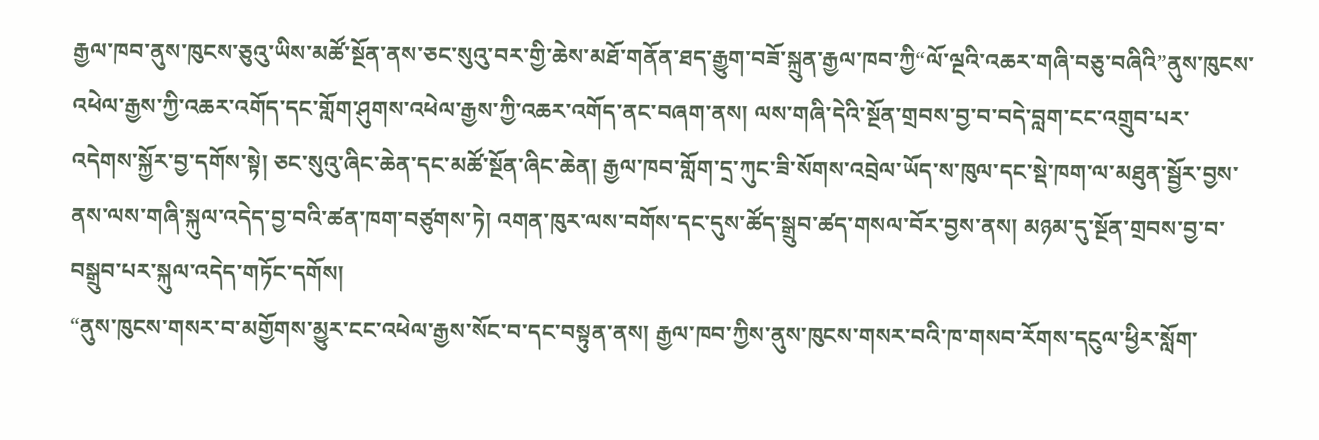རྒྱལ་ཁབ་ནུས་ཁུངས་ཅུའུ་ཡིས་མཚོ་སྔོན་ནས་ཅང་སུའུ་བར་གྱི་ཆེས་མཐོ་གནོན་ཐད་རྒྱུག་བཟོ་སྐྲུན་རྒྱལ་ཁབ་ཀྱི“ལོ་ལྔའི་འཆར་གཞི་བཅུ་བཞིའི”ནུས་ཁུངས་འཕེལ་རྒྱས་ཀྱི་འཆར་འགོད་དང་གློག་ཤུགས་འཕེལ་རྒྱས་ཀྱི་འཆར་འགོད་ནང་བཞག་ནས། ལས་གཞི་དེའི་སྔོན་གྲབས་བྱ་བ་བདེ་བླག་ངང་འགྲུབ་པར་འདེགས་སྐྱོར་བྱ་དགོས་སྟེ། ཅང་སུའུ་ཞིང་ཆེན་དང་མཚོ་སྔོན་ཞིང་ཆེན། རྒྱལ་ཁབ་གློག་དྲ་ཀུང་ཟི་སོགས་འབྲེལ་ཡོད་ས་ཁུལ་དང་སྡེ་ཁག་ལ་མཐུན་སྦྱོར་བྱས་ནས་ལས་གཞི་སྐུལ་འདེད་བྱ་བའི་ཚན་ཁག་བཙུགས་ཏེ། འགན་ཁུར་ལས་བགོས་དང་དུས་ཚོད་སྒྲུབ་ཚད་གསལ་བོར་བྱས་ནས། མཉམ་དུ་སྔོན་གྲབས་བྱ་བ་བསྒྲུབ་པར་སྐུལ་འདེད་གཏོང་དགོས།
“ནུས་ཁུངས་གསར་བ་མགྱོགས་མྱུར་ངང་འཕེལ་རྒྱས་སོང་བ་དང་བསྟུན་ནས། རྒྱལ་ཁབ་ཀྱིས་ནུས་ཁུངས་གསར་བའི་ཁ་གསབ་རོགས་དངུལ་ཕྱིར་སློག་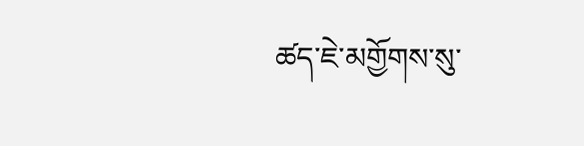ཚད་ཇེ་མགྱོགས་སུ་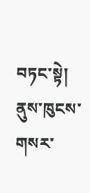བཏང་སྟེ། ནུས་ཁུངས་གསར་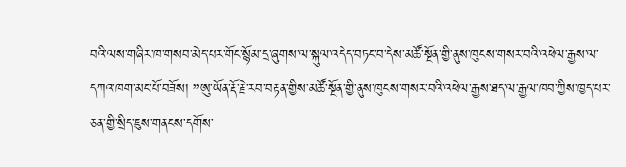བའི་ལས་གཞིར་ཁ་གསབ་མེད་པར་གོང་སྙོམ་དྲ་ཞུགས་ལ་སྐུལ་འདེད་བཏང་བ་དེས་མཚོ་སྔོན་གྱི་ནུས་ཁུངས་གསར་བའི་འཕེལ་རྒྱས་ལ་དཀའ་ཁག་མང་པོ་བཟོས། ”ཨུ་ཡོན་རྡོ་རྗེ་རབ་བརྟན་གྱིས་མཚོ་སྔོན་གྱི་ནུས་ཁུངས་གསར་བའི་འཕེལ་རྒྱས་ཐད་ལ་རྒྱལ་ཁབ་ཀྱིས་ཁྱད་པར་ཅན་གྱི་སྲིད་ཇུས་གནངས་དགོས་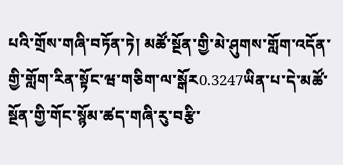པའི་གྲོས་གཞི་བཏོན་ཏེ། མཚོ་སྔོན་གྱི་མེ་ཤུགས་གློག་འདོན་གྱི་གློག་རིན་སྟོང་ཝ་གཅིག་ལ་སྒོར0.3247ཡིན་པ་དེ་མཚོ་སྔོན་གྱི་གོང་སྙོམ་ཚད་གཞི་རུ་བརྩི་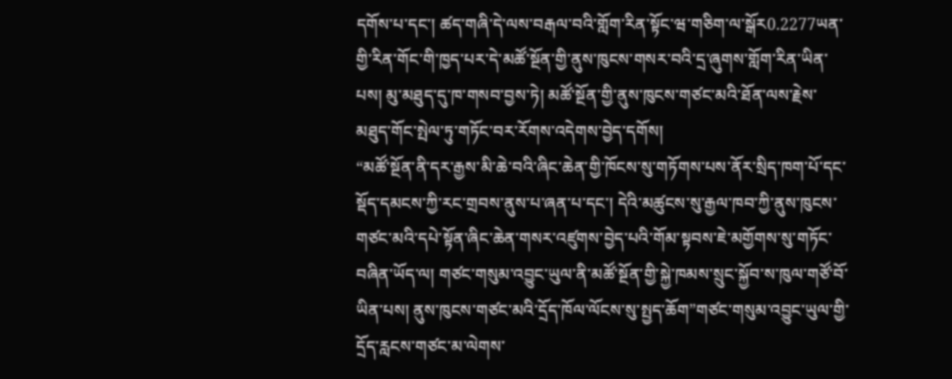དགོས་པ་དང་། ཚད་གཞི་དེ་ལས་བརྒལ་བའི་གློག་རིན་སྟོང་ཝ་གཅིག་ལ་སྒོར0.2277ཡན་གྱི་རིན་གོང་གི་ཁྱད་པར་དེ་མཚོ་སྔོན་གྱི་ནུས་ཁུངས་གསར་བའི་དྲ་ཞུགས་གློག་རིན་ཡིན་པས། མུ་མཐུད་དུ་ཁ་གསབ་བྱས་ཏེ། མཚོ་སྔོན་གྱི་ནུས་ཁུངས་གཙང་མའི་ཐོན་ལས་རྗེས་མཐུད་གོང་སྤེལ་ཏུ་གཏོང་བར་རོགས་འདེགས་བྱེད་དགོས།
“མཚོ་སྔོན་ནི་དར་རྒྱས་མི་ཆེ་བའི་ཞིང་ཆེན་གྱི་ཁོངས་སུ་གཏོགས་པས་ནོར་སྲིད་ཁག་པོ་དང་སྡོད་དམངས་ཀྱི་རང་གྲབས་ནུས་པ་ཞན་པ་དང་། དེའི་མཚུངས་སུ་རྒྱལ་ཁབ་ཀྱི་ནུས་ཁུངས་གཙང་མའི་དཔེ་སྟོན་ཞིང་ཆེན་གསར་འཛུགས་བྱེད་པའི་གོམ་སྟབས་ཇེ་མགྱོགས་སུ་གཏོང་བཞིན་ཡོད་ལ། གཙང་གསུམ་འབྱུང་ཡུལ་ནི་མཚོ་སྔོན་གྱི་སྐྱེ་ཁམས་སྲུང་སྐྱོབ་ས་ཁུལ་གཙོ་བོ་ཡིན་པས། ནུས་ཁུངས་གཙང་མའི་དྲོད་ཁོལ་ལོངས་སུ་སྤྱད་ཆོག”གཙང་གསུམ་འབྱུང་ཡུལ་གྱི་དྲོད་རླངས་གཙང་མ་ལེགས་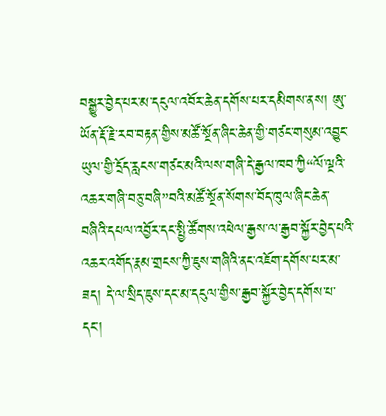བསྒྱུར་བྱེད་པར་མ་དངུལ་འབོར་ཆེན་དགོས་པར་དམིགས་ནས། ཨུ་ཡོན་རྡོ་རྗེ་རབ་བརྟན་གྱིས་མཚོ་སྔོན་ཞིང་ཆེན་གྱི་གཙང་གསུམ་འབྱུང་ཡུལ་གྱི་དྲོད་རླངས་གཙང་མའི་ལས་གཞི་དེ་རྒྱལ་ཁབ་ཀྱི“ལོ་ལྔའི་འཆར་གཞི་བཅུ་བཞི”བའི་མཚོ་སྔོན་སོགས་བོད་ཁུལ་ཞིང་ཆེན་བཞིའི་དཔལ་འབྱོར་དང་སྤྱི་ཚོགས་འཕེལ་རྒྱས་ལ་རྒྱབ་སྐྱོར་བྱེད་པའི་འཆར་འགོད་རྣམ་གྲངས་ཀྱི་ཇུས་གཞིའི་ནང་འཇོག་དགོས་པར་མ་ཟད། དེ་ལ་སྲིད་ཇུས་དང་མ་དངུལ་གྱིས་རྒྱབ་སྐྱོར་བྱེད་དགོས་པ་དང་།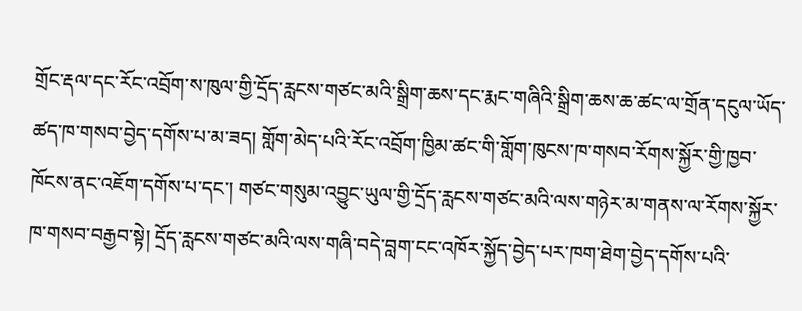གྲོང་རྡལ་དང་རོང་འབྲོག་ས་ཁུལ་གྱི་དྲོད་རླངས་གཙང་མའི་སྒྲིག་ཆས་དང་རྨང་གཞིའི་སྒྲིག་ཆས་ཆ་ཚང་ལ་གྲོན་དངུལ་ཡོད་ཚད་ཁ་གསབ་བྱེད་དགོས་པ་མ་ཟད། གློག་མེད་པའི་རོང་འབྲོག་ཁྱིམ་ཚང་གི་གློག་ཁུངས་ཁ་གསབ་རོགས་སྐྱོར་གྱི་ཁྱབ་ཁོངས་ནང་འཇོག་དགོས་པ་དང་། གཙང་གསུམ་འབྱུང་ཡུལ་གྱི་དྲོད་རླངས་གཙང་མའི་ལས་གཉེར་མ་གནས་ལ་རོགས་སྐྱོར་ཁ་གསབ་བརྒྱབ་སྟེ། དྲོད་རླངས་གཙང་མའི་ལས་གཞི་བདེ་བླག་ངང་འཁོར་སྐྱོད་བྱེད་པར་ཁག་ཐེག་བྱེད་དགོས་པའི་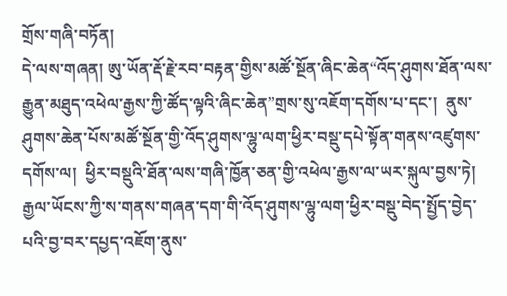གྲོས་གཞི་བཏོན།
དེ་ལས་གཞན། ཨུ་ཡོན་རྡོ་རྗེ་རབ་བརྟན་གྱིས་མཚོ་སྔོན་ཞིང་ཆེན“འོད་ཤུགས་ཐོན་ལས་རྒྱུན་མཐུད་འཕེལ་རྒྱས་ཀྱི་ཚོད་ལྟའི་ཞིང་ཆེན”གྲས་སུ་འཇོག་དགོས་པ་དང་།  ནུས་ཤུགས་ཆེན་པོས་མཚོ་སྔོན་གྱི་འོད་ཤུགས་ལྷུ་ལག་ཕྱིར་བསྡུ་དཔེ་སྟོན་གནས་འཛུགས་དགོས་ལ།  ཕྱིར་བསྡུའི་ཐོན་ལས་གཞི་ཁྱོན་ཅན་གྱི་འཕེལ་རྒྱས་ལ་ཡར་སྐུལ་བྱས་ཏེ།  རྒྱལ་ཡོངས་ཀྱི་ས་གནས་གཞན་དག་གི་འོད་ཤུགས་ལྷུ་ལག་ཕྱིར་བསྡུ་བེད་སྤྱོད་བྱེད་པའི་བྱ་བར་དཔྱད་འཇོག་ནུས་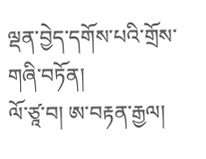ལྡན་བྱེད་དགོས་པའི་གྲོས་གཞི་བཏོན།
ལོ་ཙཱ་བ། ཨ་བརྟན་རྒྱལ།